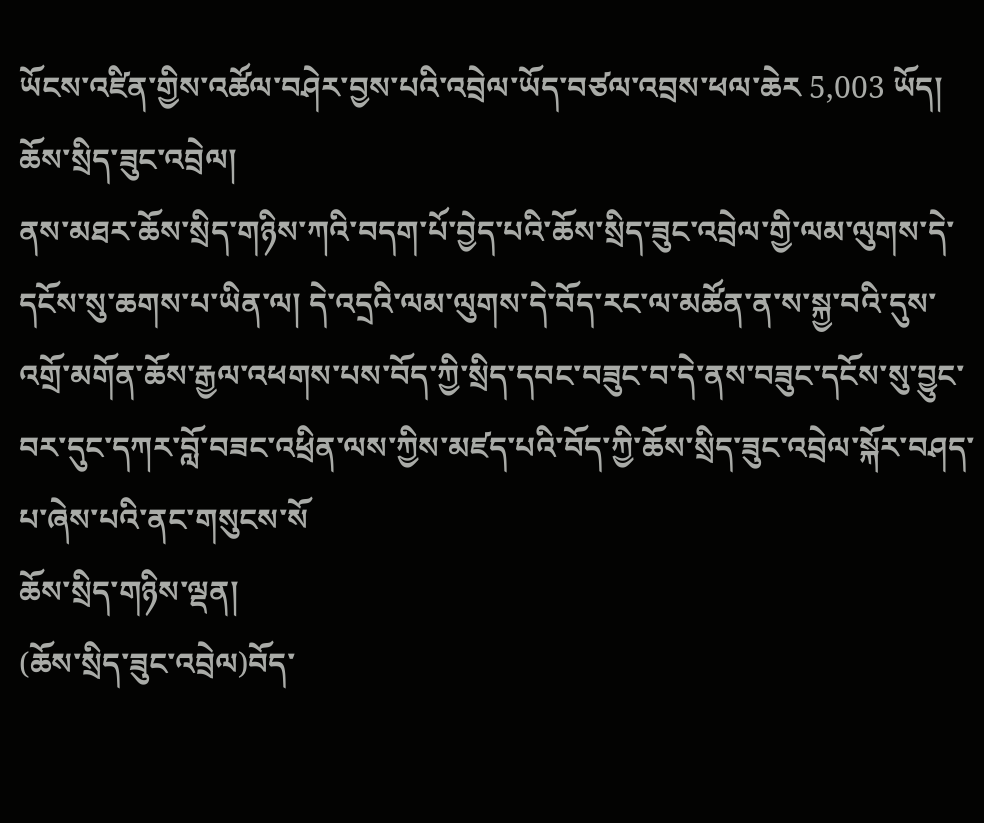ཡོངས་འཛིན་གྱིས་འཚོལ་བཤེར་བྱས་པའི་འབྲེལ་ཡོད་བཙལ་འབྲས་ཕལ་ཆེར 5,003 ཡོད།
ཆོས་སྲིད་ཟུང་འབྲེལ།
ནས་མཐར་ཆོས་སྲིད་གཉིས་ཀའི་བདག་པོ་བྱེད་པའི་ཆོས་སྲིད་ཟུང་འབྲེལ་གྱི་ལམ་ལུགས་དེ་དངོས་སུ་ཆགས་པ་ཡིན་ལ། དེ་འདྲའི་ལམ་ལུགས་དེ་བོད་རང་ལ་མཚོན་ན་ས་སྐྱ་བའི་དུས་འགྲོ་མགོན་ཆོས་རྒྱལ་འཕགས་པས་བོད་ཀྱི་སྲིད་དབང་བཟུང་བ་དེ་ནས་བཟུང་དངོས་སུ་བྱུང་བར་དུང་དཀར་བློ་བཟང་འཕྲིན་ལས་ཀྱིས་མཛད་པའི་བོད་ཀྱི་ཆོས་སྲིད་ཟུང་འབྲེལ་སྐོར་བཤད་པ་ཞེས་པའི་ནང་གསུངས་སོ
ཆོས་སྲིད་གཉིས་ལྡན།
(ཆོས་སྲིད་ཟུང་འབྲེལ)བོད་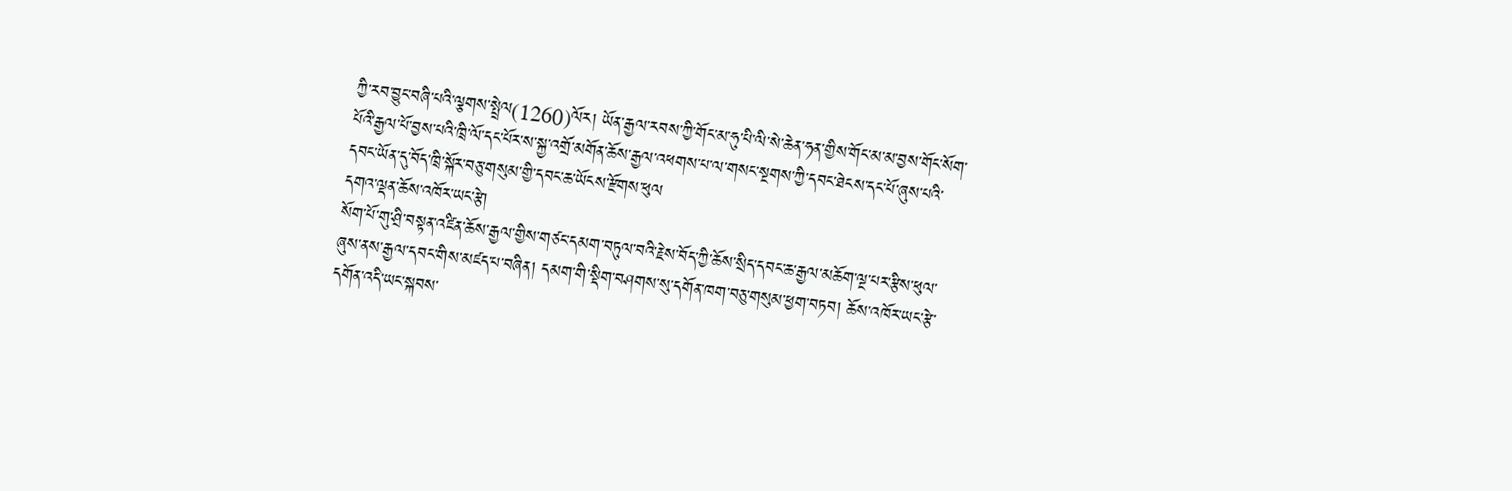ཀྱི་རབ་བྱུང་བཞི་པའི་ལྕགས་སྤྲེལ(1260)ལོར། ཡོན་རྒྱལ་རབས་ཀྱི་གོང་མ་ཧུ་པི་ལི་སེ་ཆེན་ཧན་གྱིས་གོང་མ་མ་བྱས་གོང་སོག་པོའི་རྒྱལ་པོ་བྱས་པའི་ཁྲི་ལོ་དང་པོར་ས་སྐྱ་འགྲོ་མགོན་ཆོས་རྒྱལ་འཕགས་པ་ལ་གསང་སྔགས་ཀྱི་དབང་ཐེངས་དང་པོ་ཞུས་པའི་དབང་ཡོན་དུ་བོད་ཁྲི་སྐོར་བཅུ་གསུམ་གྱི་དབང་ཆ་ཡོངས་རྫོགས་ཕུལ
དགའ་ལྡན་ཆོས་འཁོར་ཡང་རྩེ།
སོག་པོ་གུ་ཤྲི་བསྟན་འཛིན་ཆོས་རྒྱལ་གྱིས་གཙང་དམག་བཏུལ་བའི་རྗེས་བོད་ཀྱི་ཆོས་སྲིད་དབང་ཆ་རྒྱལ་མཆོག་ལྔ་པར་རྩིས་ཕུལ་ཞུས་ནས་རྒྱལ་དབང་གིས་མཛད་པ་བཞིན། དམག་གི་སྡིག་བཤགས་སུ་དགོན་ཁག་བཅུ་གསུམ་ཕྱག་བཏབ། ཆོས་འཁོར་ཡང་རྩེ་དགོན་འདི་ཡང་སྐབས་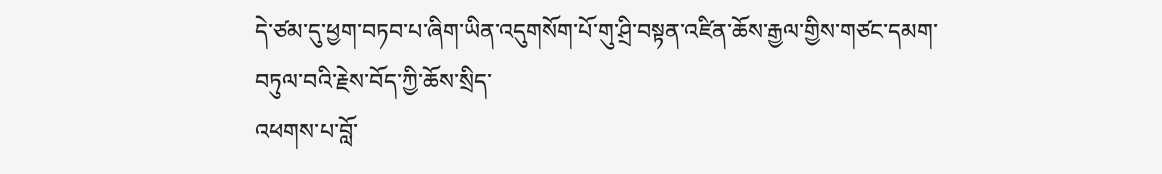དེ་ཙམ་དུ་ཕྱག་བཏབ་པ་ཞིག་ཡིན་འདུགསོག་པོ་གུ་ཤྲི་བསྟན་འཛིན་ཆོས་རྒྱལ་གྱིས་གཙང་དམག་བཏུལ་བའི་རྗེས་བོད་ཀྱི་ཆོས་སྲིད་
འཕགས་པ་བློ་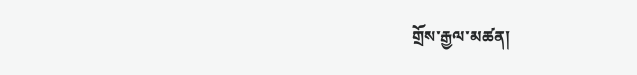གྲོས་རྒྱལ་མཚན།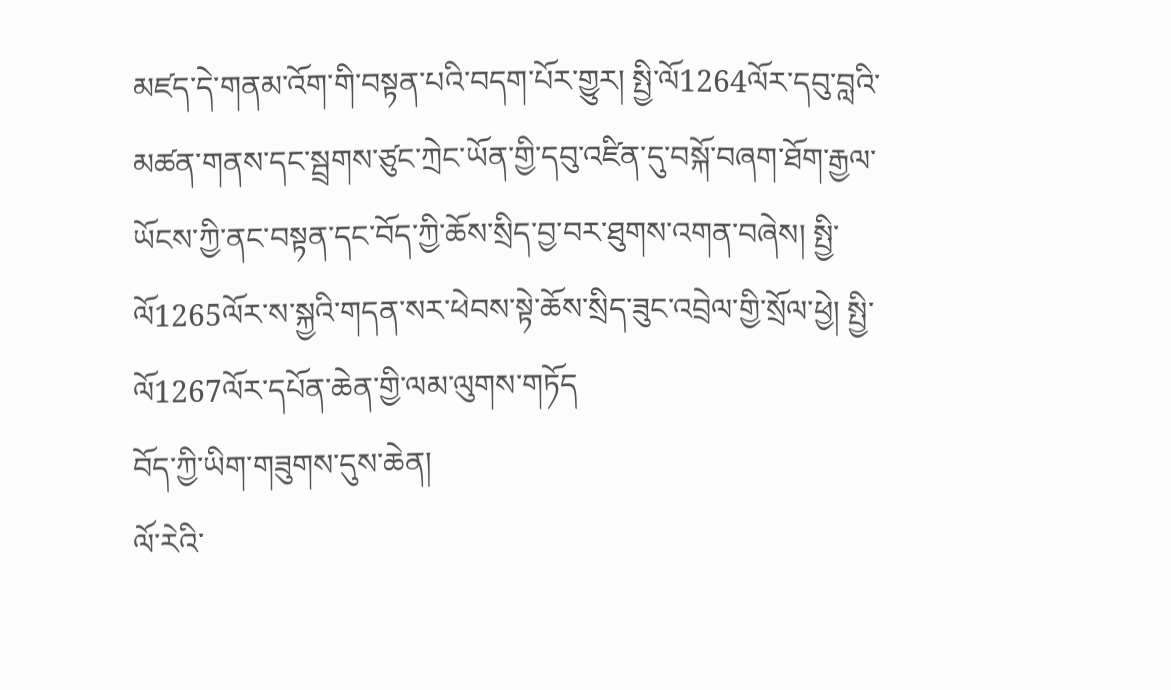མཛད་དེ་གནམ་འོག་གི་བསྟན་པའི་བདག་པོར་གྱུར། སྤྱི་ལོ1264ལོར་དབུ་བླའི་མཚན་གནས་དང་སྦྲགས་ཙུང་ཀྲེང་ཡོན་གྱི་དབུ་འཛིན་དུ་བསྐོ་བཞག་ཐོག་རྒྱལ་ཡོངས་ཀྱི་ནང་བསྟན་དང་བོད་ཀྱི་ཆོས་སྲིད་བྱ་བར་ཐུགས་འགན་བཞེས། སྤྱི་ལོ1265ལོར་ས་སྐྱའི་གདན་སར་ཕེབས་སྟེ་ཆོས་སྲིད་ཟུང་འབྲེལ་གྱི་སྲོལ་ཕྱེ། སྤྱི་ལོ1267ལོར་དཔོན་ཆེན་གྱི་ལམ་ལུགས་གཏོད
བོད་ཀྱི་ཡིག་གཟུགས་དུས་ཆེན།
ལོ་རེའི་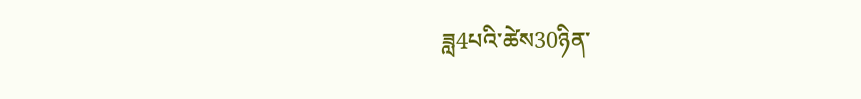ཟླ4པའི་ཚེས30ཉིན་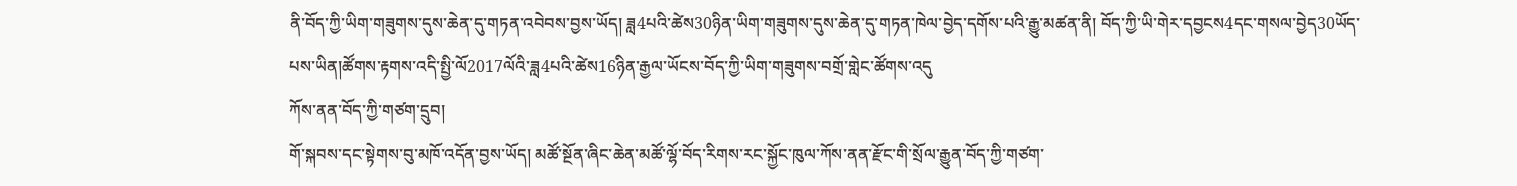ནི་བོད་ཀྱི་ཡིག་གཟུགས་དུས་ཆེན་དུ་གཏན་འབེབས་བྱས་ཡོད། ཟླ4པའི་ཚེས30ཉིན་ཡིག་གཟུགས་དུས་ཆེན་དུ་གཏན་ཁེལ་བྱེད་དགོས་པའི་རྒྱུ་མཚན་ནི། བོད་ཀྱི་ཡི་གེར་དབྱངས4དང་གསལ་བྱེད30ཡོད་པས་ཡིན།ཚོགས་རྟགས་འདི་སྤྱི་ལོ2017ལོའི་ཟླ4པའི་ཚེས16ཉིན་རྒྱལ་ཡོངས་བོད་ཀྱི་ཡིག་གཟུགས་བགྲོ་གླེང་ཚོགས་འདུ
ཀོས་ནན་བོད་ཀྱི་གཙག་དྲུབ།
གོ་སྐབས་དང་སྟེགས་བུ་མཁོ་འདོན་བྱས་ཡོད། མཚོ་སྔོན་ཞིང་ཆེན་མཚོ་ལྷོ་བོད་རིགས་རང་སྐྱོང་ཁུལ་ཀོས་ནན་རྫོང་གི་སྲོལ་རྒྱུན་བོད་ཀྱི་གཙག་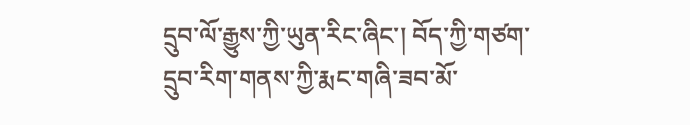དྲུབ་ལོ་རྒྱུས་ཀྱི་ཡུན་རིང་ཞིང་། བོད་ཀྱི་གཙག་དྲུབ་རིག་གནས་ཀྱི་རྨང་གཞི་ཟབ་མོ་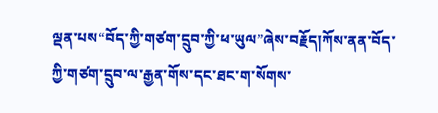ལྡན་པས“བོད་ཀྱི་གཙག་དྲུབ་ཀྱི་ཕ་ཡུལ”ཞེས་བརྗོད།ཀོས་ནན་བོད་ཀྱི་གཙག་དྲུབ་ལ་རྒྱན་གོས་དང་ཐང་ག་སོགས་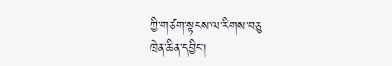ཀྱི་གཙག་སྟངས་ལ་རིགས་བཅུ
ཁྲེན་ཆིན་དབྱིང།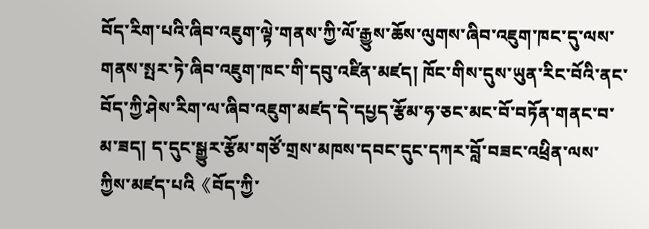བོད་རིག་པའི་ཞིབ་འཇུག་ལྟེ་གནས་ཀྱི་ལོ་རྒྱུས་ཆོས་ལུགས་ཞིབ་འཇུག་ཁང་དུ་ལས་གནས་སྤར་ཏེ་ཞིབ་འཇུག་ཁང་གི་དབུ་འཛིན་མཛད། ཁོང་གིས་དུས་ཡུན་རིང་བོའི་ནང་བོད་ཀྱི་ཤེས་རིག་ལ་ཞིབ་འཇུག་མཛད་དེ་དཔྱད་རྩོམ་ཧ་ཅང་མང་བོ་བཏོན་གནང་བ་མ་ཟད། ད་དུང་སྒྱུར་རྩོམ་གཙོ་གྲས་མཁས་དབང་དུང་དཀར་བློ་བཟང་འཕྲིན་ལས་ཀྱིས་མཛད་པའི《བོད་ཀྱི་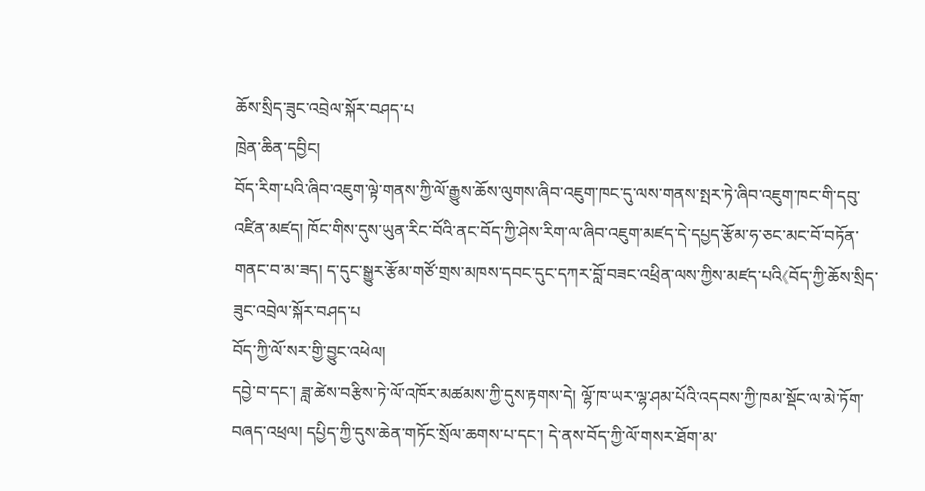ཆོས་སྲིད་ཟུང་འབྲེལ་སྐོར་བཤད་པ
ཁྲེན་ཆིན་དབྱིང།
བོད་རིག་པའི་ཞིབ་འཇུག་ལྟེ་གནས་ཀྱི་ལོ་རྒྱུས་ཆོས་ལུགས་ཞིབ་འཇུག་ཁང་དུ་ལས་གནས་སྤར་ཏེ་ཞིབ་འཇུག་ཁང་གི་དབུ་འཛིན་མཛད། ཁོང་གིས་དུས་ཡུན་རིང་བོའི་ནང་བོད་ཀྱི་ཤེས་རིག་ལ་ཞིབ་འཇུག་མཛད་དེ་དཔྱད་རྩོམ་ཧ་ཅང་མང་བོ་བཏོན་གནང་བ་མ་ཟད། ད་དུང་སྒྱུར་རྩོམ་གཙོ་གྲས་མཁས་དབང་དུང་དཀར་བློ་བཟང་འཕྲིན་ལས་ཀྱིས་མཛད་པའི《བོད་ཀྱི་ཆོས་སྲིད་ཟུང་འབྲེལ་སྐོར་བཤད་པ
བོད་ཀྱི་ལོ་སར་གྱི་བྱུང་འཕེལ།
དབྱེ་བ་དང་། ཟླ་ཚེས་བརྩིས་ཏེ་ལོ་འཁོར་མཚམས་ཀྱི་དུས་རྟགས་དེ། ལྷོ་ཁ་ཡར་ལྷ་ཤམ་པོའི་འདབས་ཀྱི་ཁམ་སྡོང་ལ་མེ་ཏོག་བཞད་འཕྲལ། དཔྱིད་ཀྱི་དུས་ཆེན་གཏོང་སྲོལ་ཆགས་པ་དང་། དེ་ནས་བོད་ཀྱི་ལོ་གསར་ཐོག་མ་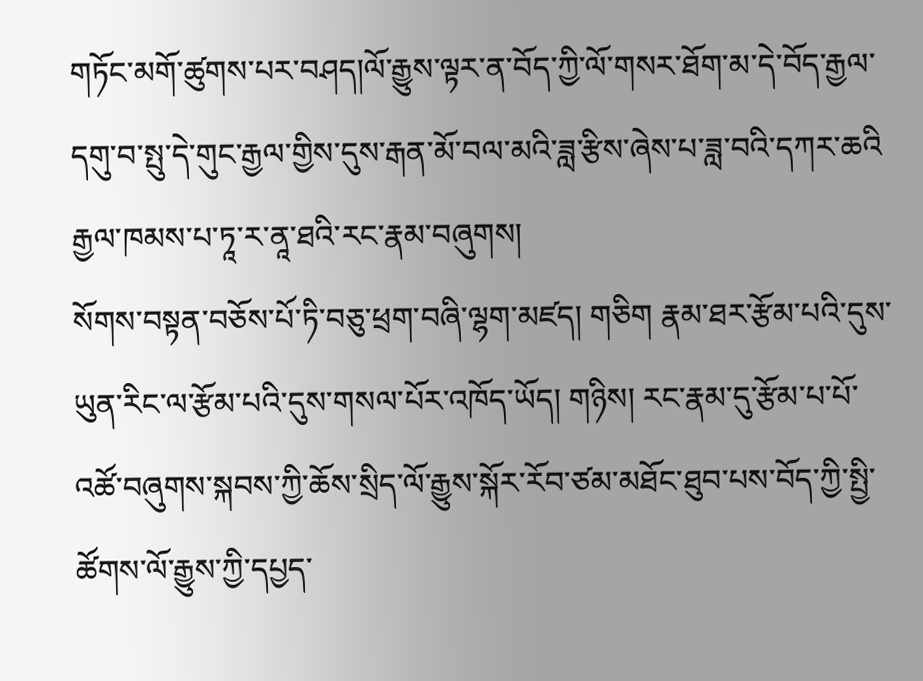གཏོང་མགོ་ཚུགས་པར་བཤད།ལོ་རྒྱུས་ལྟར་ན་བོད་ཀྱི་ལོ་གསར་ཐོག་མ་དེ་བོད་རྒྱལ་དགུ་བ་སྤུ་དེ་གུང་རྒྱལ་གྱིས་དུས་རྒན་མོ་བལ་མའི་ཟླ་རྩིས་ཞེས་པ་ཟླ་བའི་དཀར་ཆའི
རྒྱལ་ཁམས་པ་ཏཱ་ར་ནཱ་ཐའི་རང་རྣམ་བཞུགས།
སོགས་བསྟན་བཅོས་པོ་ཏི་བཅུ་ཕྲག་བཞི་ལྷག་མཛད། གཅིག རྣམ་ཐར་རྩོམ་པའི་དུས་ཡུན་རིང་ལ་རྩོམ་པའི་དུས་གསལ་པོར་འཁོད་ཡོད། གཉིས། རང་རྣམ་དུ་རྩོམ་པ་པོ་འཚོ་བཞུགས་སྐབས་ཀྱི་ཆོས་སྲིད་ལོ་རྒྱུས་སྐོར་རོབ་ཙམ་མཐོང་ཐུབ་པས་བོད་ཀྱི་སྤྱི་ཚོགས་ལོ་རྒྱུས་ཀྱི་དཔྱད་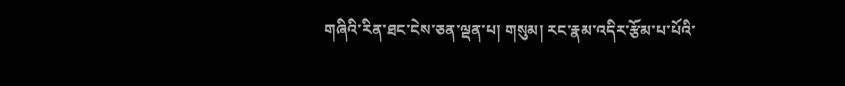གཞིའི་རིན་ཐང་ངེས་ཅན་ལྡན་པ། གསུམ། རང་རྣམ་འདིར་རྩོམ་པ་པོའི་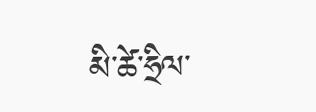མི་ཚེ་ཧྲིལ་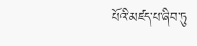པོའི་མཛད་པ་ཞིབ་ཏུ